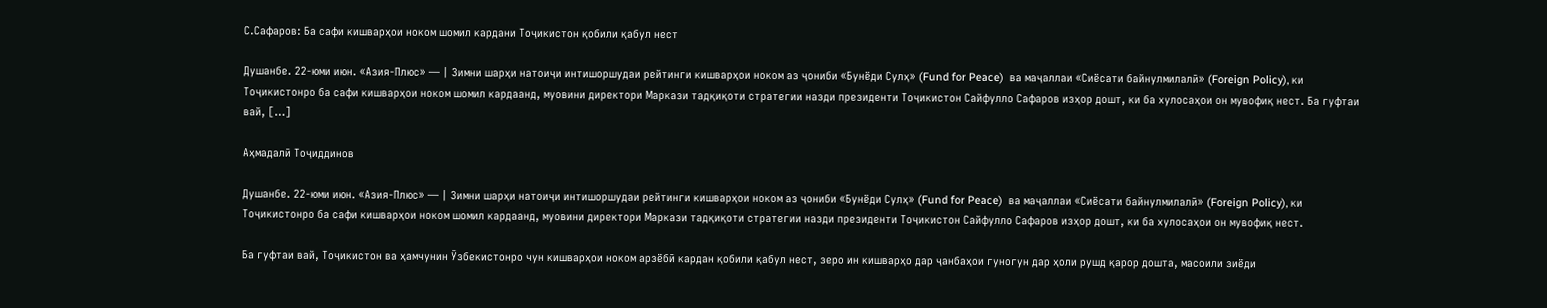С.Сафаров: Ба сафи кишварҳои ноком шомил кардани Тоҷикистон қобили қабул нест

Душанбе. 22-юми июн. «Азия-Плюс» — | Зимни шарҳи натоиҷи интишоршудаи рейтинги кишварҳои ноком аз ҷониби «Бунёди Сулҳ» (Fund for Peace)  ва маҷаллаи «Сиёсати байнулмилалӣ» (Foreign Policy), ки Тоҷикистонро ба сафи кишварҳои ноком шомил кардаанд, муовини директори Маркази тадқиқоти стратегии назди президенти Тоҷикистон Сайфулло Сафаров изҳор дошт, ки ба хулосаҳои он мувофиқ нест. Ба гуфтаи вай, […]

Аҳмадалӣ Тоҷиддинов

Душанбе. 22-юми июн. «Азия-Плюс» — | Зимни шарҳи натоиҷи интишоршудаи рейтинги кишварҳои ноком аз ҷониби «Бунёди Сулҳ» (Fund for Peace)  ва маҷаллаи «Сиёсати байнулмилалӣ» (Foreign Policy), ки Тоҷикистонро ба сафи кишварҳои ноком шомил кардаанд, муовини директори Маркази тадқиқоти стратегии назди президенти Тоҷикистон Сайфулло Сафаров изҳор дошт, ки ба хулосаҳои он мувофиқ нест.

Ба гуфтаи вай, Тоҷикистон ва ҳамчунин Ӯзбекистонро чун кишварҳои ноком арзёбӣ кардан қобили қабул нест, зеро ин кишварҳо дар ҷанбаҳои гуногун дар ҳоли рушд қарор дошта, масоили зиёди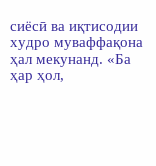сиёсӣ ва иқтисодии худро муваффақона ҳал мекунанд. «Ба ҳар ҳол,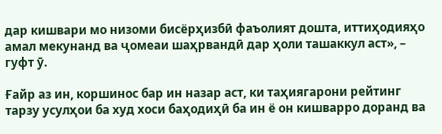дар кишвари мо низоми бисёрҳизбӣ фаъолият дошта, иттиҳодияҳо амал мекунанд ва ҷомеаи шаҳрвандӣ дар ҳоли ташаккул аст», – гуфт ӯ.

Ғайр аз ин, коршинос бар ин назар аст, ки таҳиягарони рейтинг тарзу усулҳои ба худ хоси баҳодиҳӣ ба ин ё он кишварро доранд ва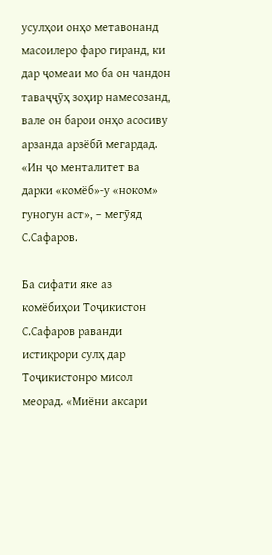усулҳои онҳо метавонанд масоилеро фаро гиранд, ки дар ҷомеаи мо ба он чандон таваҷҷӯҳ зоҳир намесозанд, вале он барои онҳо асосиву арзанда арзёбӣ мегардад. «Ин ҷо менталитет ва дарки «комёб»-у «ноком» гуногун аст», – мегӯяд С.Сафаров.

Ба сифати яке аз комёбиҳои Тоҷикистон С.Сафаров раванди истиқрори сулҳ дар Тоҷикистонро мисол меорад. «Миёни аксари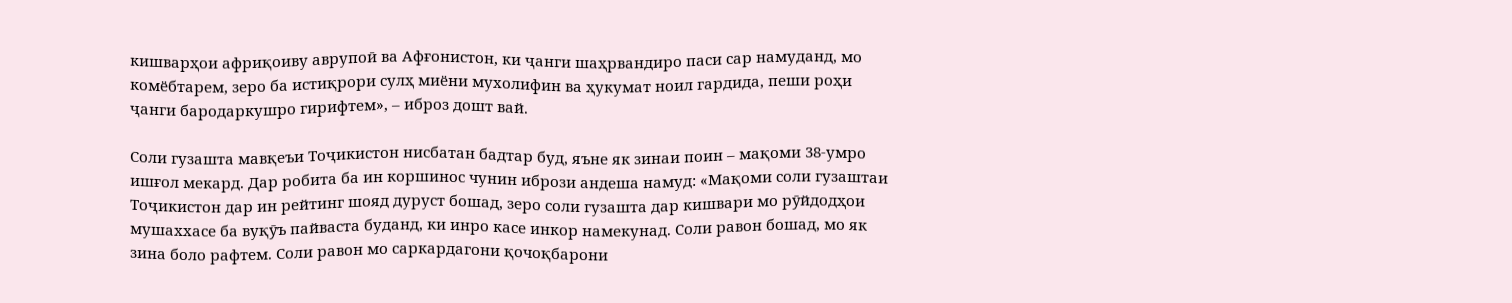кишварҳои африқоиву аврупоӣ ва Афғонистон, ки ҷанги шаҳрвандиро паси сар намуданд, мо комёбтарем, зеро ба истиқрори сулҳ миёни мухолифин ва ҳукумат ноил гардида, пеши роҳи ҷанги бародаркушро гирифтем», – иброз дошт вай.

Соли гузашта мавқеъи Тоҷикистон нисбатан бадтар буд, яъне як зинаи поин – мақоми 38-умро ишғол мекард. Дар робита ба ин коршинос чунин ибрози андеша намуд: «Мақоми соли гузаштаи Тоҷикистон дар ин рейтинг шояд дуруст бошад, зеро соли гузашта дар кишвари мо рӯйдодҳои мушаххасе ба вуқӯъ пайваста буданд, ки инро касе инкор намекунад. Соли равон бошад, мо як зина боло рафтем. Соли равон мо саркардагони қочоқбарони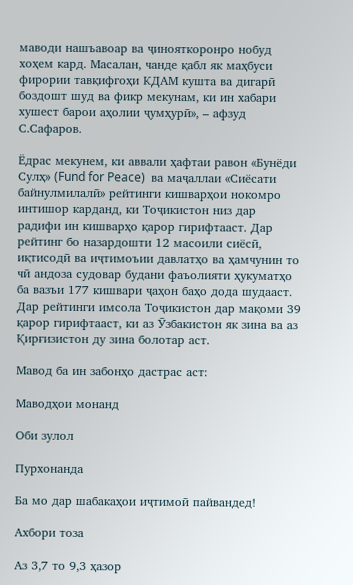маводи нашъавоар ва ҷинояткоронро нобуд хоҳем кард. Масалан, чанде қабл як маҳбуси фирории тавқифгоҳи КДАМ кушта ва дигарӣ боздошт шуд ва фикр мекунам, ки ин хабари хушест барои аҳолии ҷумҳурӣ», – афзуд С.Сафаров.

Ёдрас мекунем, ки аввали ҳафтаи равон «Бунёди Сулҳ» (Fund for Peace)  ва маҷаллаи «Сиёсати байнулмилалӣ» рейтинги кишварҳои нокомро интишор карданд, ки Тоҷикистон низ дар радифи ин кишварҳо қарор гирифтааст. Дар рейтинг бо назардошти 12 масоили сиёсӣ, иқтисодӣ ва иҷтимоъии давлатҳо ва ҳамчунин то чӣ андоза судовар будани фаъолияти ҳукуматҳо ба вазъи 177 кишвари ҷаҳон баҳо дода шудааст. Дар рейтинги имсола Тоҷикистон дар мақоми 39 қарор гирифтааст, ки аз Ӯзбакистон як зина ва аз Қирғизистон ду зина болотар аст.

Мавод ба ин забонҳо дастрас аст:

Маводҳои монанд

Оби зулол

Пурхонанда

Ба мо дар шабакаҳои иҷтимоӣ пайвандед!

Ахбори тоза

Аз 3,7 то 9,3 ҳазор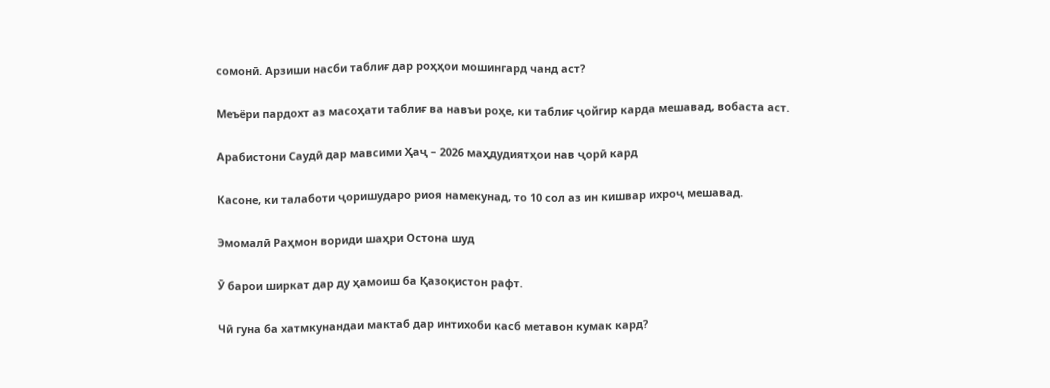сомонӣ. Арзиши насби таблиғ дар роҳҳои мошингард чанд аст?

Меъёри пардохт аз масоҳати таблиғ ва навъи роҳе, ки таблиғ ҷойгир карда мешавад, вобаста аст.

Арабистони Саудӣ дар мавсими Ҳаҷ – 2026 маҳдудиятҳои нав ҷорӣ кард

Касоне, ки талаботи ҷоришударо риоя намекунад, то 10 сол аз ин кишвар ихроҷ мешавад.

Эмомалӣ Раҳмон вориди шаҳри Остона шуд

Ӯ барои ширкат дар ду ҳамоиш ба Қазоқистон рафт.

Чӣ гуна ба хатмкунандаи мактаб дар интихоби касб метавон кумак кард?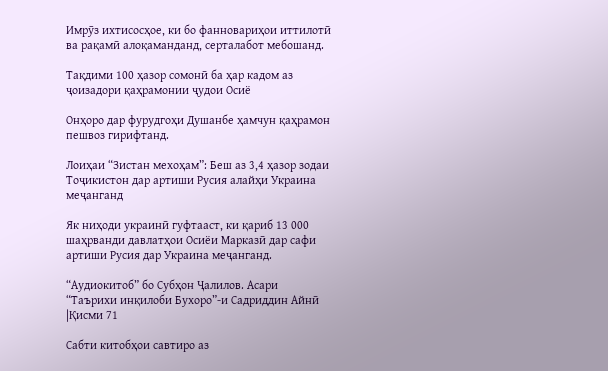Имрӯз ихтисосҳое, ки бо фанновариҳои иттилотӣ ва рақамӣ алоқаманданд, серталабот мебошанд.

Тақдими 100 ҳазор сомонӣ ба ҳар кадом аз ҷоизадори қаҳрамонии ҷудои Осиё

Онҳоро дар фурудгоҳи Душанбе ҳамчун қаҳрамон пешвоз гирифтанд.

Лоиҳаи “Зистан мехоҳам”: Беш аз 3,4 ҳазор зодаи Тоҷикистон дар артиши Русия алайҳи Украина меҷанганд

Як ниҳоди украинӣ гуфтааст, ки қариб 13 000 шаҳрванди давлатҳои Осиёи Марказӣ дар сафи артиши Русия дар Украина меҷанганд.

“Аудиокитоб” бо Субҳон Ҷалилов. Асари “Таърихи инқилоби Бухоро”-и Садриддин Айнӣ |Қисми 71

Cабти китобҳои савтиро аз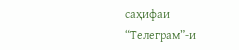саҳифаи “Телеграм”-и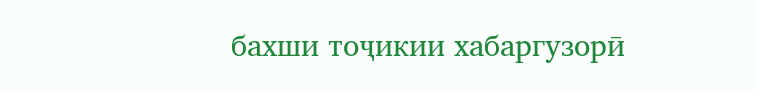бахши тоҷикии хабаргузорӣ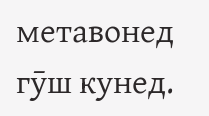метавонед гӯш кунед.